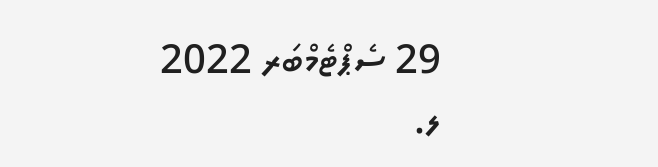29 ސެޕްޓެމްބަރ 2022
ލ.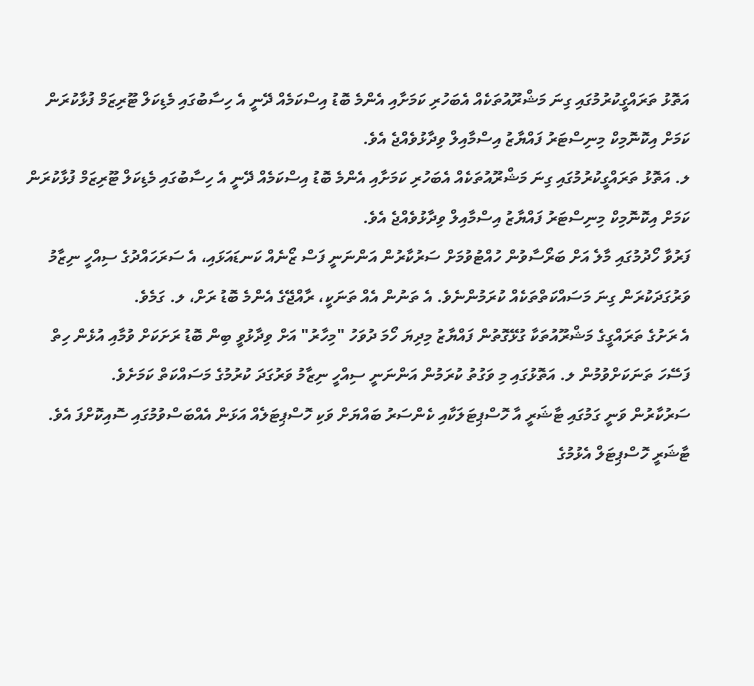އަތޮޅު ތަރައްގީކުރުމުގައި ގިނަ މަޝްރޫއުތަކެއް އެބަހުރި ކަމަށާއި އެންމެ ބޮޑު އިސްކަމެއް ދޭނީ އެ ހިސާބުގައި މެޑިކަލް ޓޫރިޒަމް ފުޅާކުރަން ކަމަށް އިކޮނޮމިކް މިނިސްޓަރު ފައްޔާޒު އިސްމާއިލް ވިދާޅުވެއްޖެ އެވެ.
ލ. އަތޮޅު ތަރައްގީކުރުމުގައި ގިނަ މަޝްރޫއުތަކެއް އެބަހުރި ކަމަށާއި އެންމެ ބޮޑު އިސްކަމެއް ދޭނީ އެ ހިސާބުގައި މެޑިކަލް ޓޫރިޒަމް ފުޅާކުރަން ކަމަށް އިކޮނޮމިކް މިނިސްޓަރު ފައްޔާޒު އިސްމާއިލް ވިދާޅުވެއްޖެ އެވެ.
ފަރުވާ ހޯދުމުގައި މާލެ އަށް ބަރޯސާވުން ހުއްޓުވުމަށް ސަރުކާރުން އަންނަނީ ފަސް ޒޯނެއް ކަނޑައަޅައި، އެ ސަރަހައްދުގެ ސިއްހީ ނިޒާމު ވަރުގަދަކުރަން ގިނަ މަސައްކަތްތަކެއް ކުރަމުންނެވެ. އެ ތަނުން އެއް ތަނަކީ، ރާއްޖޭގެ އެންމެ ބޮޑު ރަށް، ލ. ގަމެވެ.
އެ ރަށުގެ ތަރައްގީގެ މަޝްރޫއުތަކާ ގުޅޭގޮތުން ފައްޔާޒު މިދިޔަ ހޯމަ ދުވަހު "މިހާރު" އަށް ވިދާޅުވީ ބިން ބޮޑު ރަށަކަށް ވުމާއި އުޅެން ހިތް ފަސޭހަ ތަނަކަށްވުމުން ލ. އަތޮޅުގައި މި ވަގުތު ކުރަމުން އަންނަނީ ސިއްހީ ނިޒާމު ވަރުގަދަ ކުރުމުގެ މަސައްކަތް ކަމަށެވެ.
ސަރުކާރުން ވަނީ ގަމުގައި ޓާޝަރީ އާ ހޮސްޕިޓަލަކާއި ކެންސަރު ބައްޔަށް ވަކި ހޮސްޕިޓަލެއް އަޅަން އެއްބަސްވުމުގައި ސޮއިކޮށްފަ އެވެ.
ޓާޝަރީ ހޮސްޕިޓަލް އެޅުމުގެ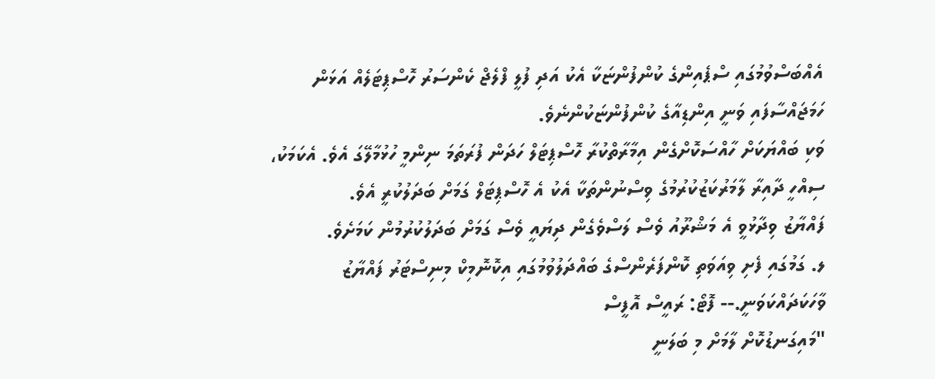އެއްބަސްވުމުގައި ސްޕެއިންގެ ކުންފުންޏަކާ އެކު އަދި ފުލީ ފްލެޖް ކެންސަރު ހޮސްޕިޓަލެއް އަޅަން ހަމަޖައްސާފައި ވަނީ އިންޑިއާގެ ކުންފުންޏަކުންނެވެ.
ވަކި ބައްޔަކަށް ހާއްސަކޮށްގެން އިމާރާތްކުރާ ހޮސްޕިޓަލް ހަދަން ފުރަތަމަ ނިންމީ ހުޅުމާލޭގަ އެވެ. އެކަމަކު، ސިއްހީ ދާއިރާ ލާމަރުކަޒުކުރުމުގެ ވިސްނުންތަކާ އެކު އެ ހޮސްޕިޓަލް ގަމަށް ބަދަލުކުރީ އެވެ.
ފައްޔާޒު ވިދާޅުވީ އެ މަޝްރޫއު ވެސް ލަސްވެގެން ދިޔައީ ވެސް ގަމަށް ބަދަލުކުރުމުން ކަމަށެވެ.
ލ. ގަމުގައި ފެށި ވިއަވަތި ކޮންފަރެންސްގެ ބައްދަލުވުމުގައި އިކޮނޮމިކް މިނިސްޓަރު ފައްޔާޒު ވާހަކަދައްކަވަނީ.-- ފޮޓޯ: ރައީސް އޮފީސް
"މައިގަނޑުކޮށް ލާމަށް މި ބަލަނީ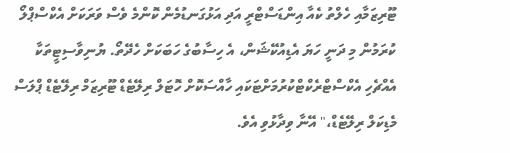ޓޫރިޒަމާއި ހެލްތު ކެއާ އިންޑަސްޓްރީ އަދި އަޅުގަނޑުމެން ކޮންމެ ވެސް ވަރަކަށް އެކްސްޕްލޯ ކުރަމުން މި ދަނީ ހަޔަ އެޑިއުކޭޝަން، އެ ހިސާބުގެ ހަބަކަށް ހެދޭތޯ. ޔުނިވާސިޓީތަކާ އެއްޗެހި އެކްސްޓްރެކްޓްކުރުމަށްޓަކައި ހާއްސަކޮށް ހޮޓަލް ރިލޭޓެޑް ޓޫރިޒަމް ރިލޭޓެޑް ޕްލަސް މެޑިކަލް ރިލޭޓެޑް،" އޭނާ ވިދާޅުވި އެވެ.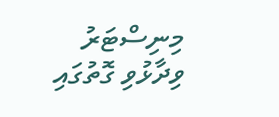މިނިސްޓަރު ވިދާޅުވި ގޮތުގައި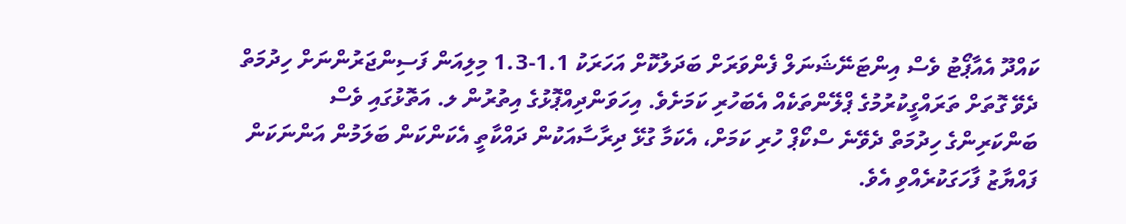ކައްދޫ އެއާޕޯޓު ވެސް އިންޓަނޭޝަނަލް ފެންވަރަށް ބަދަލުކޮށް އަހަރަކު 1.1-1.3 މިލިއަން ފަސިންޖަރުންނަށް ހިދުމަތް ދެވޭ ގޮތަށް ތަރައްގީކުރުމުގެ ޕްލޭންތަކެއް އެބަހުރި ކަމަށެވެ. އިހަވަންދިއްޕޮޅުގެ އިތުރުން ލ. އަތޮޅުގައި ވެސް ބަންކަރިންގެ ހިދުމަތް ދެވޭނެ ސްކޯޕް ހުރި ކަމަށް، އެކަމާ ގުޅޭ ދިރާސާއަކުން ދައްކާތީ އެކަންކަން ބަލަމުން އަންނަކަން ފައްޔާޒު ފާހަގަކުރެއްވި އެވެ.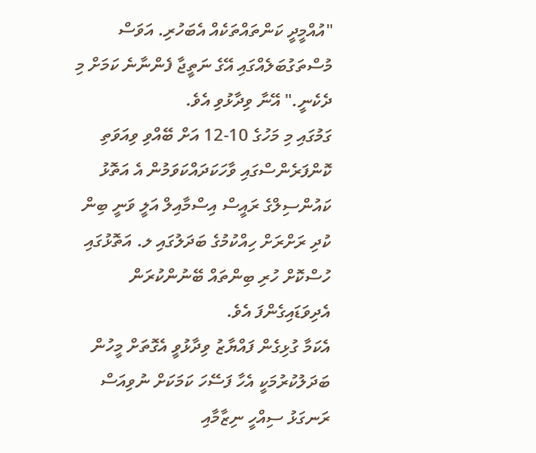"އުއްމީދީ ކަންތައްތަކެއް އެބަހުރި. އަވަސް މުސްތަގުބަލެއްގައި އޭގެ ނަތީޖާ ފެންނާނެ ކަމަށް މި ދެކެނީ." އޭނާ ވިދާޅުވި އެވެ.
ގަމުގައި މި މަހުގެ 10-12 އަށް ބޭއްވި ވިއަވަތި ކޮންފަރެންސްގައި ވާހަކަދައްކަވަމުން އެ އަތޮޅު ކައުންސިލްގެ ރައީސް އިސްމާއިލް އަލީ ވަނީ ބިން ކުދި ރަށްރަށް ހިއްކުމުގެ ބަދަލުގައި ލ. އަތޮޅުގައި ހުސްކޮށް ހުރި ބިންތައް ބޭނުންކުރަން އެދިވަޑައިގެންފަ އެވެ.
އެކަމާ ގުޅިގެން ފައްޔާޒު ވިދާޅުވީ އެގޮތަށް މީހުން ބަދަލުކުރުމަކީ އެހާ ފަސޭހަ ކަމަކަށް ނުވިއަސް ރަނގަޅު ސިއްހީ ނިޒާމާއި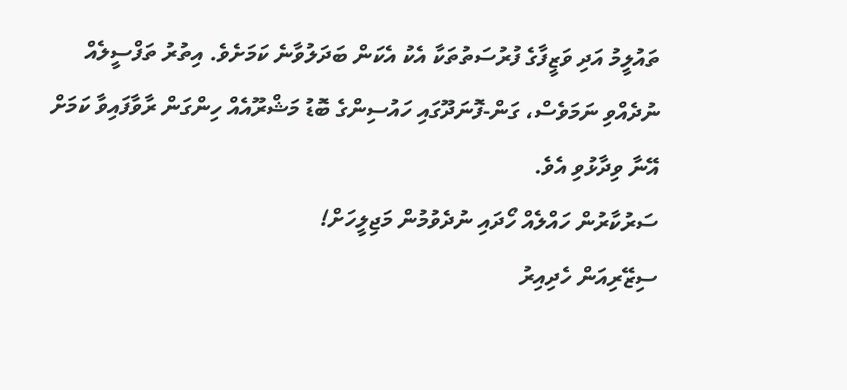ތައުލީމު އަދި ވަޒީފާގެ ފުރުސަތުތަކާ އެކު އެކަން ބަދަލުވާނެ ކަމަށެވެ. އިތުރު ތަފްސީލެއް ނުދެއްވި ނަމަވެސް، ގަން-ފޮނަދޫގައި ހައުސިންގެ ބޮޑު މަޝްރޫއެއް ހިންގަން ރާވާފައިވާ ކަމަށް އޭނާ ވިދާޅުވި އެވެ.
ސަރުކާރުން ހައްލެއް ހޯދައި ނުދެވުމުން މަޖިލީހަށް!
ސިޒޭރިއަން ހެދިއިރު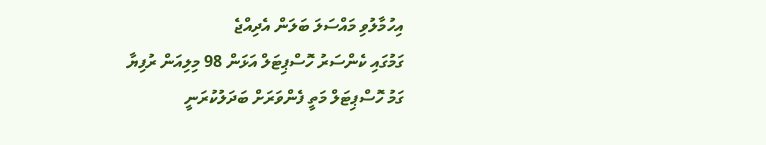އިހުމާލުވި މައްސަލަ ބަލަން އެދިއްޖެ
ގަމުގައި ކެންސަރު ހޮސްޕިޓަލް އަޅަން 98 މިލިއަން ރުފިޔާ
ގަމު ހޮސްޕިޓަލް މަތީ ފެންވަރަށް ބަދަލުކުރަނީ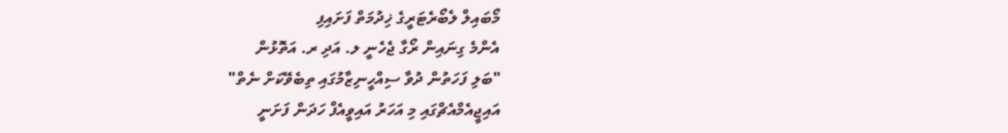މޯބައިލް ލެބޯރެޓަރީގެ ޚިދުމަތް ފަށައިފި
އެންމެ ގިނައިން ރޯގާ ޖެހެނީ ލ. އަދި ރ. އަތޮޅުން
"ބަލި ފަހަތުން ދުވާ ސިއްހީނިޒާމުގައި ތިބެވޭކަށް ނެތް"
އައިޖީއެމްއެޗްގައި މި އަހަރު އައިވީއެފް ހަދަން ފަށަނީ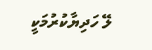ލޭ ހަދިޔާކުރުމަކީ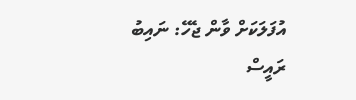އުފަލަކަށް ވާން ޖެހޭ: ނައިބު ރައީސް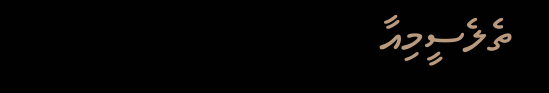ތެލެސީމިއާ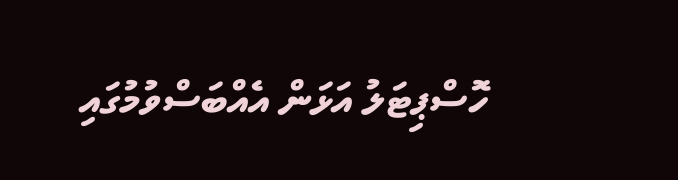ހޮސްޕިޓަލު އަޅަން އެއްބަސްވުމުގައި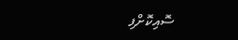ސޮއިކޮށްފި